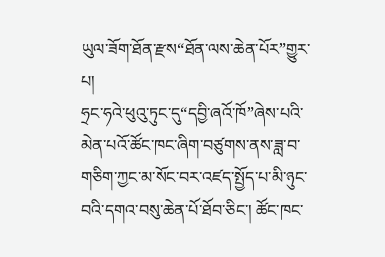ཡུལ་ཟོག་ཐོན་རྫས“ཐོན་ལས་ཆེན་པོར”གྱུར་པ།
ཧྲང་ཧའེ་ཕུའུ་ཏུང་དུ“དབྱི་ཞའོ་ཁོ”ཞེས་པའི་མེན་པའོ་ཚོང་ཁང་ཞིག་བཙུགས་ནས་ཟླ་བ་གཅིག་ཀྱང་མ་སོང་བར་འཛད་སྤྱོད་པ་མི་ཉུང་བའི་དགའ་བསུ་ཆེན་པོ་ཐོབ་ཅིང་། ཚོང་ཁང་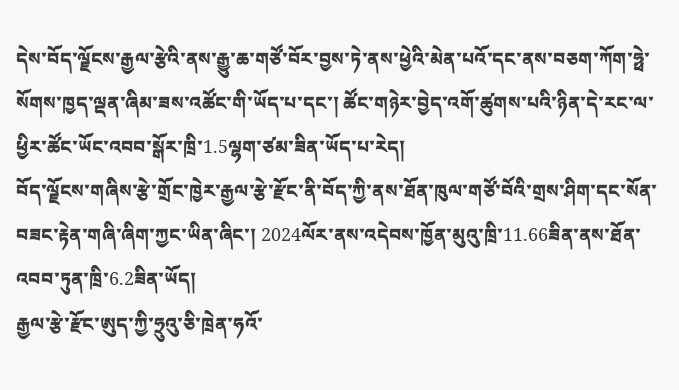དེས་བོད་ལྗོངས་རྒྱལ་རྩེའི་ནས་རྒྱུ་ཆ་གཙོ་བོར་བྱས་ཏེ་ནས་ཕྱེའི་མེན་པའོ་དང་ནས་བཅག་ཀོག་ཧྥེ་སོགས་ཁྱད་ལྡན་ཞིམ་ཟས་འཚོང་གི་ཡོད་པ་དང་། ཚོང་གཉེར་བྱེད་འགོ་ཚུགས་པའི་ཉིན་དེ་རང་ལ་ཕྱིར་ཚོང་ཡོང་འབབ་སྒོར་ཁྲི་1.5ལྷག་ཙམ་ཟིན་ཡོད་པ་རེད།
བོད་ལྗོངས་གཞིས་རྩེ་གྲོང་ཁྱེར་རྒྱལ་རྩེ་རྫོང་ནི་བོད་ཀྱི་ནས་ཐོན་ཁུལ་གཙོ་བོའི་གྲས་ཤིག་དང་སོན་བཟང་རྟེན་གཞི་ཞིག་ཀྱང་ཡིན་ཞིང་། 2024ལོར་ནས་འདེབས་ཁྱོན་མུའུ་ཁྲི་11.66ཟིན་ནས་ཐོན་འབབ་ཏུན་ཁྲི་6.2ཟིན་ཡོད།
རྒྱལ་རྩེ་རྫོང་ཨུད་ཀྱི་ཧྲུའུ་ཅི་ཁྲེན་ཧའོ་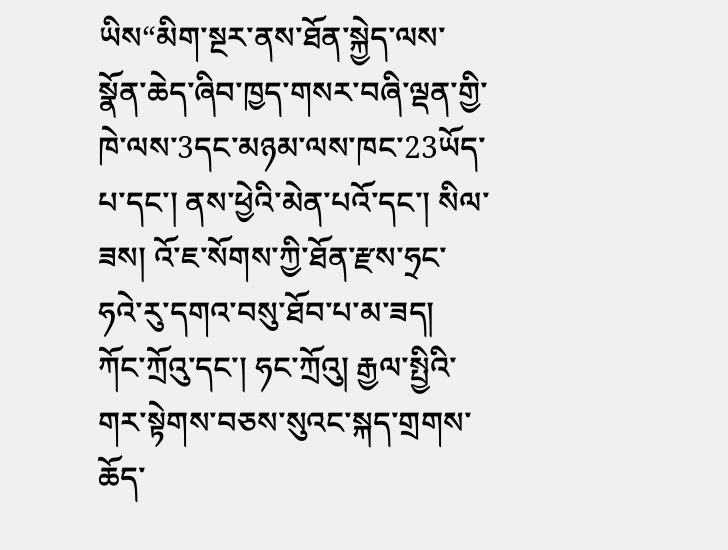ཡིས“མིག་སྔར་ནས་ཐོན་སྐྱེད་ལས་སྣོན་ཆེད་ཞིབ་ཁྱད་གསར་བཞི་ལྡན་གྱི་ཁེ་ལས་3དང་མཉམ་ལས་ཁང་23ཡོད་པ་དང་། ནས་ཕྱེའི་མེན་པའོ་དང་། སིལ་ཟས། འོ་ཇ་སོགས་ཀྱི་ཐོན་རྫས་ཧྲང་ཧའེ་རུ་དགའ་བསུ་ཐོབ་པ་མ་ཟད། ཀོང་ཀྲོའུ་དང་། ཧང་ཀྲོའུ། རྒྱལ་སྤྱིའི་གར་སྟེགས་བཅས་སུའང་སྐད་གྲགས་ཆོད་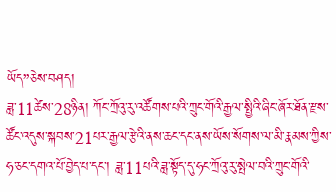ཡོད”ཅེས་བཤད།
ཟླ་11ཚེས་28ཉིན། ཀོང་ཀྲོའུ་རུ་འཚོགས་པའི་ཀྲུང་གོའི་རྒྱལ་སྤྱིའི་ཞིང་ཞོར་ཐོན་རྫས་ཚོང་འདུས་སྐབས་21པར་རྒྱལ་རྩེའི་ནས་ཆང་དང་ནས་ཡོས་སོགས་ལ་མི་རྣམས་ཀྱིས་ཧ་ཅང་དགའ་པོ་བྱེད་པ་དང་། ཟླ་11པའི་ཟླ་སྟོད་དུ་ཧང་ཀྲོའུ་རུ་སྤེལ་བའི་ཀྲུང་གོའི་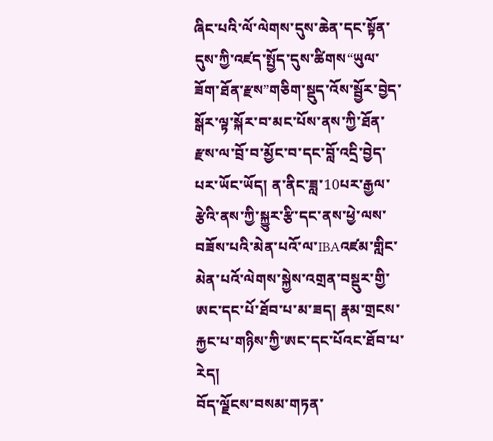ཞིང་པའི་ལོ་ལེགས་དུས་ཆེན་དང་སྟོན་དུས་ཀྱི་འཛད་སྤྱོད་དུས་ཚིགས“ཡུལ་ཟོག་ཐོན་རྫས”གཅིག་སྡུད་འོས་སྦྱོར་བྱེད་སྒོར་ལྟ་སྐོར་བ་མང་པོས་ནས་ཀྱི་ཐོན་རྫས་ལ་བྲོ་བ་མྱོང་བ་དང་བློ་འདྲི་བྱེད་པར་ཡོང་ཡོད། ན་ནིང་ཟླ་10པར་རྒྱལ་རྩེའི་ནས་ཀྱི་སྐྱུར་རྩི་དང་ནས་ཕྱེ་ལས་བཟོས་པའི་མེན་པའོ་ལ་IBAའཛམ་གླིང་མེན་པའོ་ལེགས་སྐྱེས་འགྲན་བསྡུར་གྱི་ཨང་དང་པོ་ཐོབ་པ་མ་ཟད། རྣམ་གྲངས་རྐྱང་པ་གཉིས་ཀྱི་ཨང་དང་པོའང་ཐོབ་པ་རེད།
བོད་ལྗོངས་བསམ་གཏན་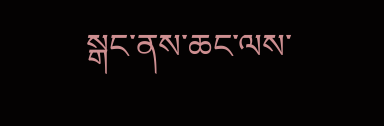སྒང་ནས་ཆང་ལས་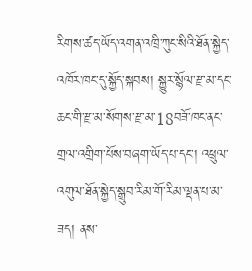རིགས་ཚད་ཡོད་འགན་འཁྲི་ཀུང་སིའི་ཐོན་སྐྱེད་འཁོར་ཁང་དུ་སྐྱོད་སྐབས། སྐྱུར་སྙོལ་རྫ་མ་དང་ཆང་གི་རྫ་མ་སོགས་རྫ་མ་18བཟོ་ཁང་ནང་གྲལ་འགྲིག་པོས་བཞག་ཡོད་པ་དང་། འཕྲུལ་འགུལ་ཐོན་སྐྱེད་སྒྲུབ་རིམ་གོ་རིམ་ལྡན་པ་མ་ཟད། ནས་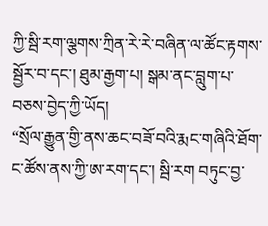ཀྱི་སྦི་རག་ལྕགས་ཀྲིན་རེ་རེ་བཞིན་ལ་ཚོང་རྟགས་སྦྱོར་བ་དང་། ཐུམ་རྒྱག་པ། སྒམ་ནང་བླུག་པ་བཅས་བྱེད་ཀྱི་ཡོད།
“སྲོལ་རྒྱུན་གྱི་ནས་ཆང་བཟོ་བའི་རྨང་གཞིའི་ཐོག་ང་ཚོས་ནས་ཀྱི་ཨ་རག་དང་། སྦི་རག བཏུང་བྱ་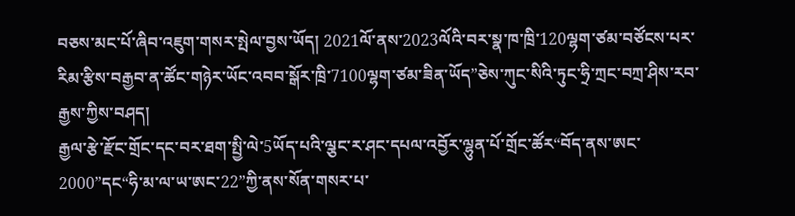བཅས་མང་པོ་ཞིབ་འཇུག་གསར་སྤེལ་བྱས་ཡོད། 2021ལོ་ནས་2023ལོའི་བར་སྣ་ཁ་ཁྲི་120ལྷག་ཙམ་བཙོངས་པར་རིམ་རྩིས་བརྒྱབ་ན་ཚོང་གཉེར་ཡོང་འབབ་སྒོར་ཁྲི་7100ལྷག་ཙམ་ཟིན་ཡོད”ཅེས་ཀུང་སིའི་ཏུང་ཧྲི་ཀྲང་བཀྲ་ཤིས་རབ་རྒྱས་ཀྱིས་བཤད།
རྒྱལ་རྩེ་རྫོང་གྲོང་དང་བར་ཐག་སྤྱི་ལེ་5ཡོད་པའི་ལྕང་ར་ཤང་དཔལ་འབྱོར་ལྷུན་པོ་གྲོང་ཚོར“བོད་ནས་ཨང་2000”དང“ཧི་མ་ལ་ཡ་ཨང་22”ཀྱི་ནས་སོན་གསར་པ་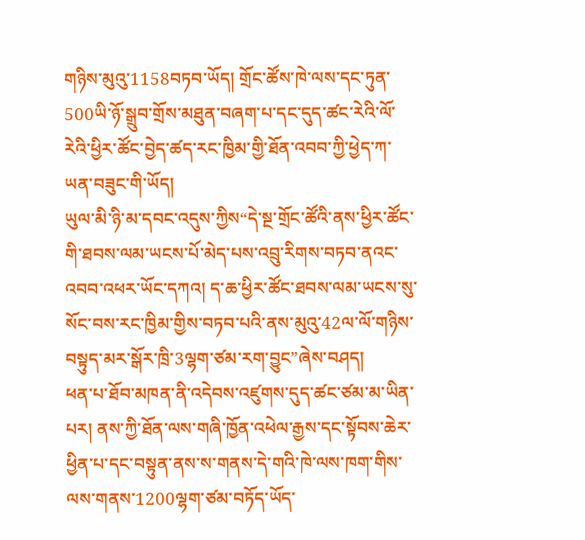གཉིས་མུའུ་1158བཏབ་ཡོད། གྲོང་ཚོས་ཁེ་ལས་དང་ཏུན་500ཡི་ཉོ་སྒྲུབ་གྲོས་མཐུན་བཞག་པ་དང་དུད་ཚང་རེའི་ལོ་རེའི་ཕྱིར་ཚོང་བྱེད་ཚད་རང་ཁྱིམ་གྱི་ཐོན་འབབ་ཀྱི་ཕྱེད་ཀ་ཡན་བཟུང་གི་ཡོད།
ཡུལ་མི་ཉི་མ་དབང་འདུས་ཀྱིས“དེ་སྔ་གྲོང་ཚོའི་ནས་ཕྱིར་ཚོང་གི་ཐབས་ལམ་ཡངས་པོ་མེད་པས་འབྲུ་རིགས་བཏབ་ནའང་འབབ་འཕར་ཡོང་དཀའ། ད་ཆ་ཕྱིར་ཚོང་ཐབས་ལམ་ཡངས་སུ་སོང་བས་རང་ཁྱིམ་གྱིས་བཏབ་པའི་ནས་མུའུ་42ལ་ལོ་གཉིས་བསྟུད་མར་སྒོར་ཁྲི་3ལྷག་ཙམ་རག་བྱུང”ཞེས་བཤད།
ཕན་པ་ཐོབ་མཁན་ནི་འདེབས་འཛུགས་དུད་ཚང་ཙམ་མ་ཡིན་པར། ནས་ཀྱི་ཐོན་ལས་གཞི་ཁྱོན་འཕེལ་རྒྱས་དང་སྟོབས་ཆེར་ཕྱིན་པ་དང་བསྟུན་ནས་ས་གནས་དེ་གའི་ཁེ་ལས་ཁག་གིས་ལས་གནས་1200ལྷག་ཙམ་བཏོད་ཡོད་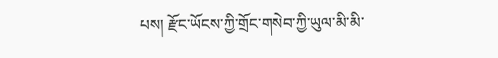པས། རྫོང་ཡོངས་ཀྱི་གྲོང་གསེབ་ཀྱི་ཡུལ་མི་མི་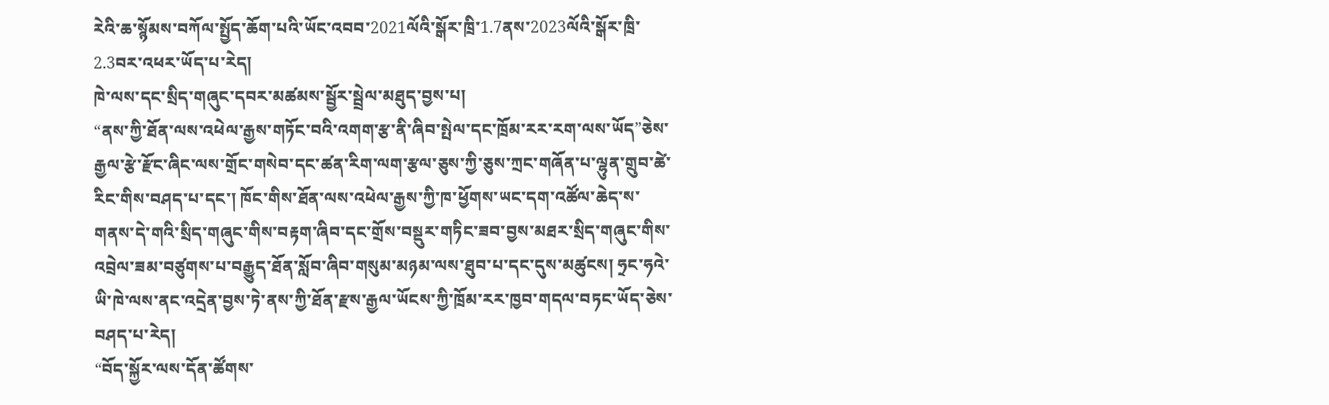རེའི་ཆ་སྙོམས་བཀོལ་སྤྱོད་ཆོག་པའི་ཡོང་འབབ་2021ལོའི་སྒོར་ཁྲི་1.7ནས་2023ལོའི་སྒོར་ཁྲི་2.3བར་འཕར་ཡོད་པ་རེད།
ཁེ་ལས་དང་སྲིད་གཞུང་དབར་མཚམས་སྦྱོར་སྦྲེལ་མཐུད་བྱས་པ།
“ནས་ཀྱི་ཐོན་ལས་འཕེལ་རྒྱས་གཏོང་བའི་འགག་རྩ་ནི་ཞིབ་སྤེལ་དང་ཁྲོམ་རར་རག་ལས་ཡོད”ཅེས་རྒྱལ་རྩེ་རྫོང་ཞིང་ལས་གྲོང་གསེབ་དང་ཚན་རིག་ལག་རྩལ་ཅུས་ཀྱི་ཅུས་ཀྲང་གཞོན་པ་ལྷུན་གྲུབ་ཚེ་རིང་གིས་བཤད་པ་དང་། ཁོང་གིས་ཐོན་ལས་འཕེལ་རྒྱས་ཀྱི་ཁ་ཕྱོགས་ཡང་དག་འཚོལ་ཆེད་ས་གནས་དེ་གའི་སྲིད་གཞུང་གིས་བརྟག་ཞིབ་དང་གྲོས་བསྡུར་གཏིང་ཟབ་བྱས་མཐར་སྲིད་གཞུང་གིས་འབྲེལ་ཟམ་བཙུགས་པ་བརྒྱུད་ཐོན་སློབ་ཞིབ་གསུམ་མཉམ་ལས་ཐུབ་པ་དང་དུས་མཚུངས། ཧྲང་ཧའེ་ཡི་ཁེ་ལས་ནང་འདྲེན་བྱས་ཏེ་ནས་ཀྱི་ཐོན་རྫས་རྒྱལ་ཡོངས་ཀྱི་ཁྲོམ་རར་ཁྱབ་གདལ་བཏང་ཡོད་ཅེས་བཤད་པ་རེད།
“བོད་སྐྱོར་ལས་དོན་ཚོགས་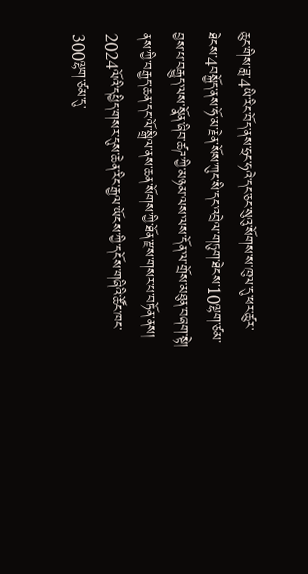ཆུང་གིས་ཟླ་4ཡི་རིང་བོད་ནས་ཧྲང་ཧའེ་དང་ཅང་སུའུ་སོགས་ས་ཁུལ་དུ་ཕར་ཚུར་ཐེངས་4བསྐྱོད་ནས་ཧོ་མ་རྗེན་སོས་ཀུང་སི་དང་འབྲེལ་གཏུག་ཐེངས་10ལྷག་ཙམ་བྱས་པ་བརྒྱུད་ལས་སྣོན་ཞིབ་ཚཌ་ཀྱི་མཉམ་ལས་ལས་དོན་ལ་གྲོས་མཐུན་བཞག་སྟེ། ནས་ཀྱི་བརྒྱད་ཆན་དང་ལོ་སྒྲིལ་ནས་ཆན་སོགས་ཀྱི་ཐོན་རྫས་གསར་པ་བཏོན་ནས། 2024ལོའི་དཔྱིད་གསར་དུས་ཆེན་རིང་རྒྱལ་ཡོངས་ཀྱི་དངོས་གཞིའི་ཚོང་ཁང་300ལྷག་ཙམ་དུ་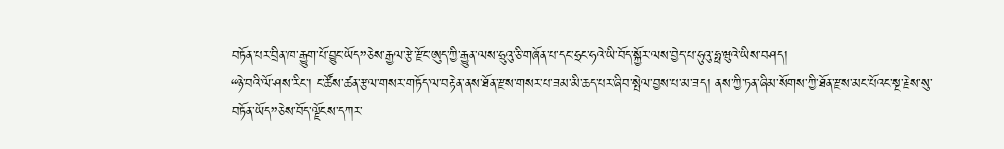བཏོན་པར་བྲིན་ཁ་རྒྱུག་པོ་བྱུང་ཡོད”ཅེས་རྒྱལ་རྩེ་རྫོང་ཨུད་ཀྱི་རྒྱུན་ལས་ཧྲུའུ་ཅི་གཞོན་པ་དང་ཧྲང་ཧའེ་ཡི་བོད་སྐྱོར་ལས་བྱེད་པ་ཧུའུ་ཧྥ་ཝུའེ་ཡིས་བཤད།
“ཉེ་བའི་ལོ་ཤས་རིང་། ང་ཚོས་ཚན་རྩལ་གསར་གཏོད་ལ་བརྟེན་ནས་ཐོན་རྫས་གསར་པ་ཟམ་མི་ཆད་པར་ཞིབ་སྤེལ་བྱས་པ་མ་ཟད། ནས་ཀྱི་ཏན་ཞིམ་སོགས་ཀྱི་ཐོན་རྫས་མང་པོའང་སྔ་རྗེས་སུ་བཏོན་ཡོད”ཅེས་བོད་ལྗོངས་དཀར་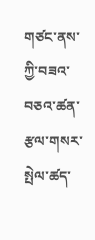གཙང་ནས་ཀྱི་བཟའ་བཅའ་ཚན་རྩལ་གསར་སྤེལ་ཚད་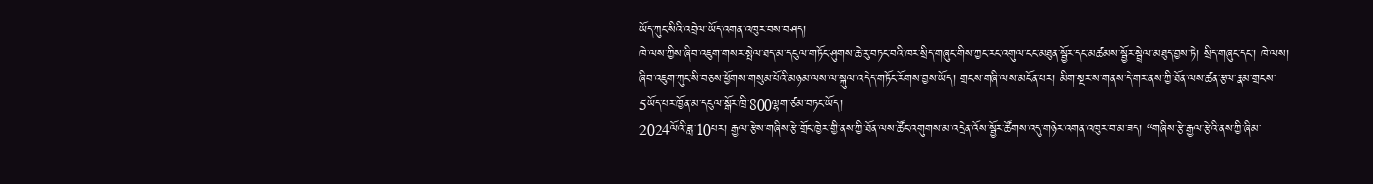ཡོད་ཀུང་སིའི་འབྲེལ་ཡོད་འགན་འཁུར་བས་བཤད།
ཁེ་ལས་ཀྱིས་ཞིབ་འཇུག་གསར་སྤེལ་ཐད་མ་དངུལ་གཏོང་ཤུགས་ཆེ་རུ་བཏང་བའི་ཁར་སྲིད་གཞུང་གིས་ཀྱང་རང་འགུལ་ངང་མཐུན་སྦྱོར་དང་མཚམས་སྦྱོར་སྦྲེལ་མཐུད་བྱས་ཏེ། སྲིད་གཞུང་དང་། ཁེ་ལས། ཞིབ་འཇུག་ཀུང་སི་བཅས་ཕྱོགས་གསུམ་པོའི་མཉམ་ལས་ལ་སྐུལ་འདེད་གཏོང་རོགས་བྱས་ཡོད། གྲངས་གཞི་ལས་མངོན་པར། མིག་སྔར་ས་གནས་དེ་གར་ནས་ཀྱི་ཐོན་ལས་ཚན་རྩལ་རྣམ་གྲངས་5ཡོད་པར་ཁྱོན་མ་དངུལ་སྒོར་ཁྲི་800ལྷག་ཙམ་བཏང་ཡོད།
2024ལོའི་ཟླ་10པར། རྒྱལ་རྩེས་གཞིས་རྩེ་གྲོང་ཁྱེར་གྱི་ནས་ཀྱི་ཐོན་ལས་ཚོང་འགུགས་མ་འདྲེན་འོས་སྦྱོར་ཚོགས་འདུ་གཉེར་འགན་འཁུར་བ་མ་ཟད། “གཞིས་རྩེ་རྒྱལ་རྩེའི་ནས་ཀྱི་ཞིམ་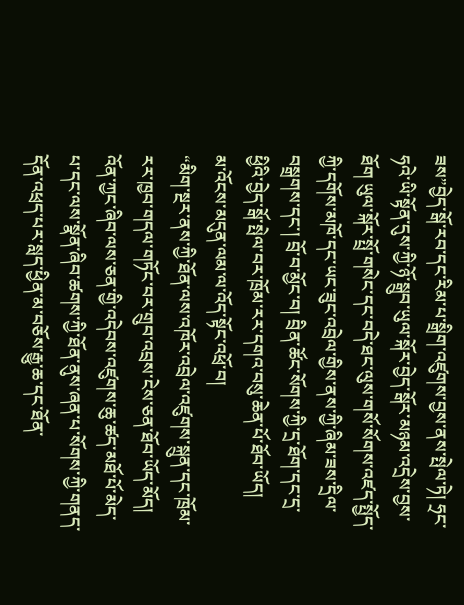ཟས”བྱེད་སྒོ་རབ་དང་རིམ་པ་སྒྲིག་འཛུགས་བྱས་ནས་སྤེལ་ཏེ། ཧྲང་ཧའེ་ཡི་སྟོན་དུས་ཀྱི་ཉོ་སྒྲུབ་ཡུལ་སྐོར་བྱེད་སྒོར་མཉམ་འདྲེས་བྱས་ཐོག ཡུལ་སྐོར་སྤྲོ་གསེང་དང་བདེ་ཐང་ལུས་གསོ་སོགས་འཛད་སྤྱོད་ཀྱི་དགོས་མཁོ་དང་ཡང་ཟུང་འབྲེལ་གྱིས་ནས་ཀྱི་ཞིམ་ཟས་དྲིལ་བསྒྲགས་དང་། བྲོ་བ་མྱོང་བ། བྲིན་ཚོང་སོགས་ཀྱི་དྲ་ཐོག་དང་དྲ་ཕྱིའི་བྱེད་སྒོ་སྤེལ་བར་ཁྲོམ་རར་དགའ་བསུ་ཆེན་པོ་ཐོབ་ཡོད།
མ་འོངས་མདུན་ལམ་ལ་འོད་སྟོང་འཕྲོ་བ།
“མིག་སྔར་ནས་ཀྱི་ཐོན་ལས་འཁོར་འབྲེལ་འཛུགས་སྐྲུན་དང་ཁྲོམ་རར་ཁྱབ་གདལ་གཏོང་བར་གྲུབ་འབྲས་ངེས་ཅན་ཐོབ་ཡོད་མོད། འོན་ཀྱང་ཞིབ་ལས་ཅན་གྱི་འདེབས་འཛུགས་ཆུ་ཚད་མཐོ་པོ་མེད་པ་དང་ལས་སྣོན་ཞིབ་ཚགས་ཀྱི་ཐོན་ནུས་ཞན་པ་སོགས་ཀྱི་གནད་དོན་འཕྲད་པར་སླད་ཕྱིན་མ་བཅོས་རྒྱུ་ཆ་དང་ཐོན་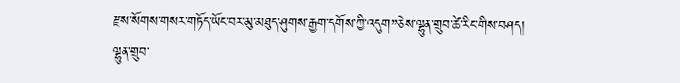རྫས་སོགས་གསར་གཏོད་ཡོང་བར་མུ་མཐུད་ཤུགས་རྒྱག་དགོས་ཀྱི་འདུག”ཅེས་ལྷུན་གྲུབ་ཚེ་རིང་གིས་བཤད།
ལྷུན་གྲུབ་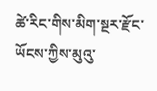ཚེ་རིང་གིས་མིག་སྔར་རྫོང་ཡོངས་ཀྱིས་མུའུ་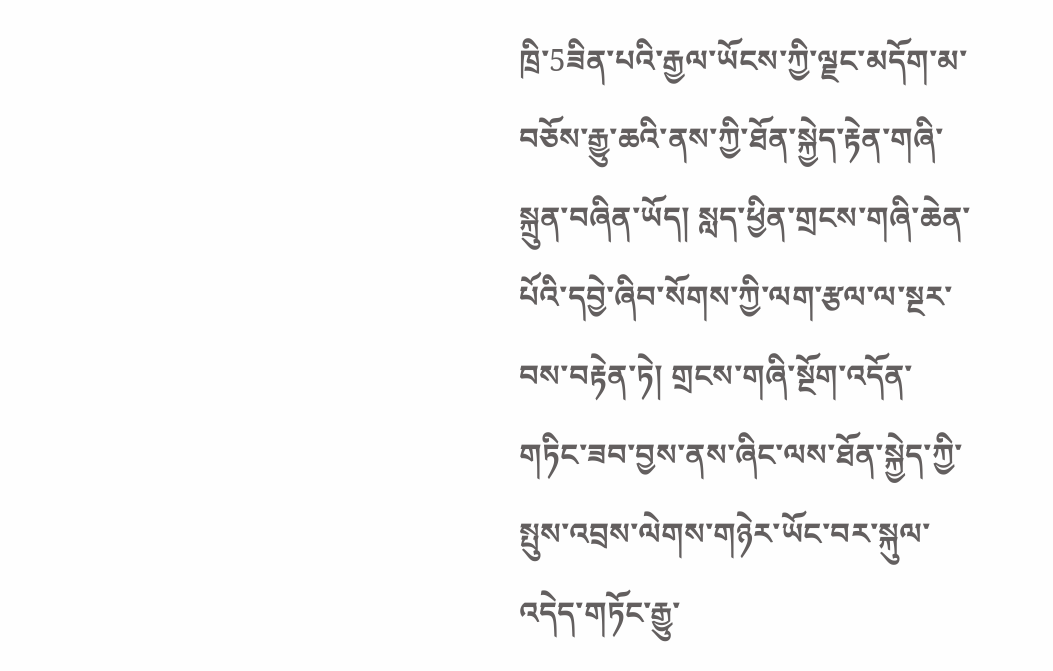ཁྲི་5ཟིན་པའི་རྒྱལ་ཡོངས་ཀྱི་ལྗང་མདོག་མ་བཅོས་རྒྱུ་ཆའི་ནས་ཀྱི་ཐོན་སྐྱེད་རྟེན་གཞི་སྐྲུན་བཞིན་ཡོད། སླད་ཕྱིན་གྲངས་གཞི་ཆེན་པོའི་དབྱེ་ཞིབ་སོགས་ཀྱི་ལག་རྩལ་ལ་སྔར་བས་བརྟེན་ཏེ། གྲངས་གཞི་སྔོག་འདོན་གཏིང་ཟབ་བྱས་ནས་ཞིང་ལས་ཐོན་སྐྱེད་ཀྱི་སྤུས་འབྲས་ལེགས་གཉེར་ཡོང་བར་སྐུལ་འདེད་གཏོང་རྒྱུ་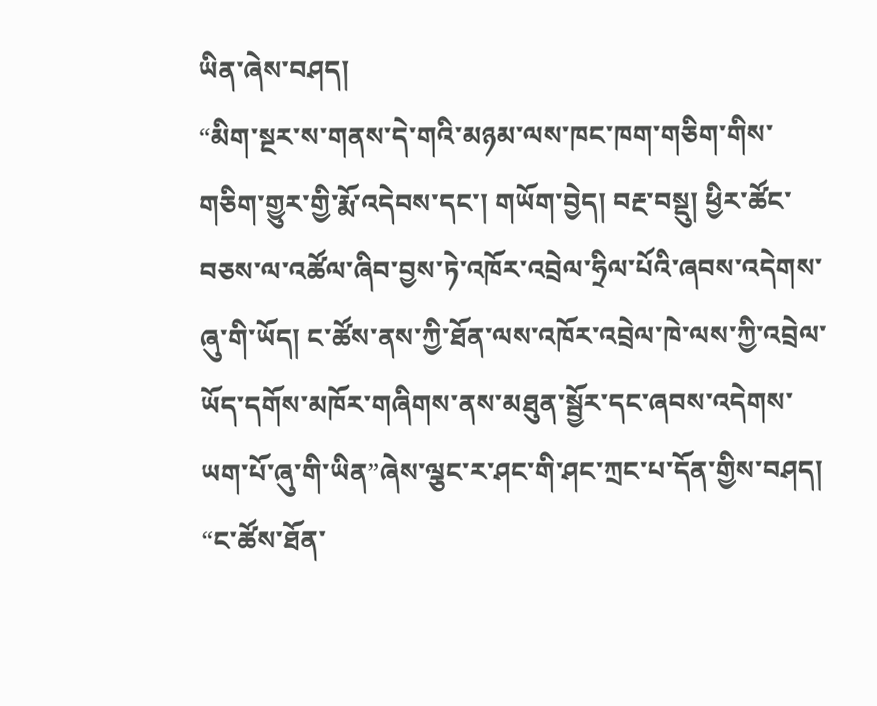ཡིན་ཞེས་བཤད།
“མིག་སྔར་ས་གནས་དེ་གའི་མཉམ་ལས་ཁང་ཁག་གཅིག་གིས་གཅིག་གྱུར་གྱི་རྨོ་འདེབས་དང་། གཡོག་བྱེད། བརྔ་བསྡུ། ཕྱིར་ཚོང་བཅས་ལ་འཚོལ་ཞིབ་བྱས་ཏེ་འཁོར་འབྲེལ་ཧྲིལ་པོའི་ཞབས་འདེགས་ཞུ་གི་ཡོད། ང་ཚོས་ནས་ཀྱི་ཐོན་ལས་འཁོར་འབྲེལ་ཁེ་ལས་ཀྱི་འབྲེལ་ཡོད་དགོས་མཁོར་གཞིགས་ནས་མཐུན་སྦྱོར་དང་ཞབས་འདེགས་ཡག་པོ་ཞུ་གི་ཡིན”ཞེས་ལྕང་ར་ཤང་གི་ཤང་ཀྲང་པ་དོན་གྱིས་བཤད།
“ང་ཚོས་ཐོན་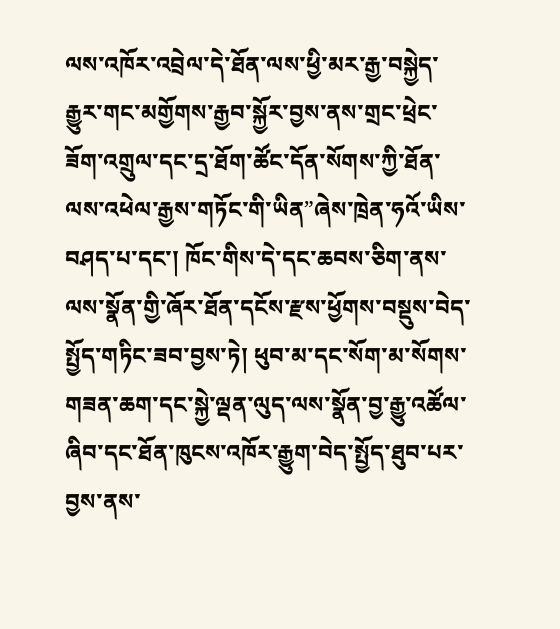ལས་འཁོར་འབྲེལ་དེ་ཐོན་ལས་ཕྱི་མར་རྒྱ་བསྐྱེད་རྒྱུར་གང་མགྱོགས་རྒྱབ་སྐྱོར་བྱས་ནས་གྲང་ཕྲེང་ཟོག་འགྲུལ་དང་དྲ་ཐོག་ཚོང་དོན་སོགས་ཀྱི་ཐོན་ལས་འཕེལ་རྒྱས་གཏོང་གི་ཡིན”ཞེས་ཁྲེན་ཧའོ་ཡིས་བཤད་པ་དང་། ཁོང་གིས་དེ་དང་ཆབས་ཅིག་ནས་ལས་སྣོན་གྱི་ཞོར་ཐོན་དངོས་རྫས་ཕྱོགས་བསྡུས་བེད་སྤྱོད་གཏིང་ཟབ་བྱས་ཏེ། ཕུབ་མ་དང་སོག་མ་སོགས་གཟན་ཆག་དང་སྐྱེ་ལྡན་ལུད་ལས་སྣོན་བྱ་རྒྱུ་འཚོལ་ཞིབ་དང་ཐོན་ཁུངས་འཁོར་རྒྱུག་བེད་སྤྱོད་ཐུབ་པར་བྱས་ནས་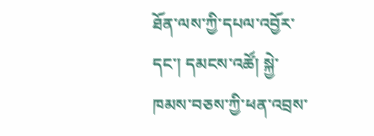ཐོན་ལས་ཀྱི་དཔལ་འབྱོར་དང་། དམངས་འཚོ། སྐྱེ་ཁམས་བཅས་ཀྱི་ཕན་འབྲས་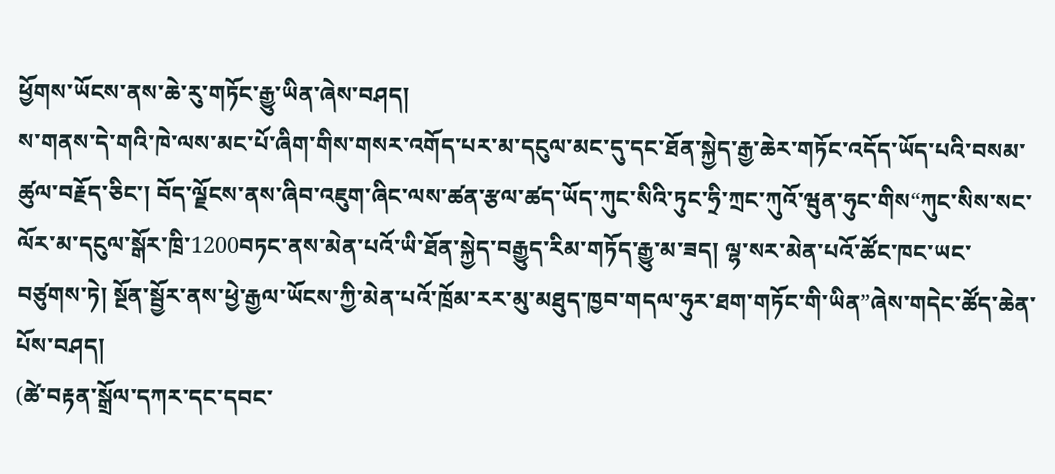ཕྱོགས་ཡོངས་ནས་ཆེ་རུ་གཏོང་རྒྱུ་ཡིན་ཞེས་བཤད།
ས་གནས་དེ་གའི་ཁེ་ལས་མང་པོ་ཞིག་གིས་གསར་འགོད་པར་མ་དངུལ་མང་དུ་དང་ཐོན་སྐྱེད་རྒྱ་ཆེར་གཏོང་འདོད་ཡོད་པའི་བསམ་ཚུལ་བརྗོད་ཅིང་། བོད་ལྗོངས་ནས་ཞིབ་འཇུག་ཞིང་ལས་ཚན་རྩལ་ཚད་ཡོད་ཀུང་སིའི་ཏུང་ཧྲི་ཀྲང་ཀུའོ་ཝུན་ཧུང་གིས“ཀུང་སིས་སང་ལོར་མ་དངུལ་སྒོར་ཁྲི་1200བཏང་ནས་མེན་པའོ་ཡི་ཐོན་སྐྱེད་བརྒྱུད་རིམ་གཏོད་རྒྱུ་མ་ཟད། ལྷ་སར་མེན་པའོ་ཚོང་ཁང་ཡང་བཙུགས་ཏེ། སྔོན་སྦྱོར་ནས་ཕྱེ་རྒྱལ་ཡོངས་ཀྱི་མེན་པའོ་ཁྲོམ་རར་མུ་མཐུད་ཁྱབ་གདལ་ཧུར་ཐག་གཏོང་གི་ཡིན”ཞེས་གདེང་ཚོད་ཆེན་པོས་བཤད།
(ཚེ་བརྟན་སྒྲོལ་དཀར་དང་དབང་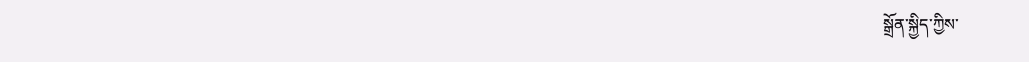སྒྲོན་སྐྱིད་ཀྱིས་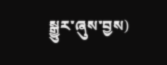སྒྱུར་ཞུས་བྱས)